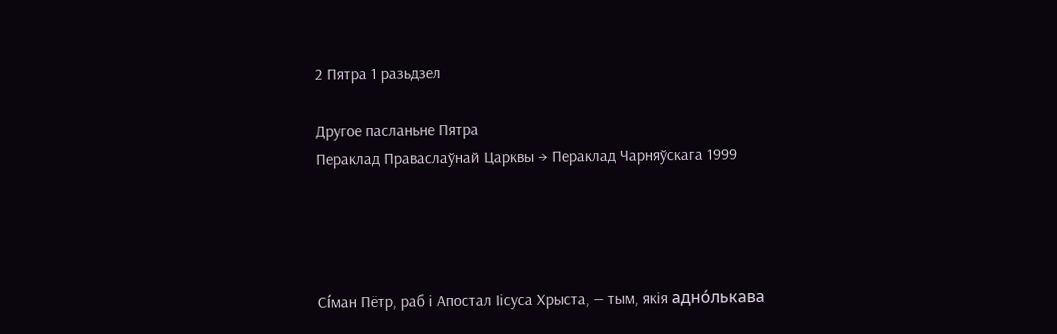2 Пятра 1 разьдзел

Другое пасланьне Пятра
Пераклад Праваслаўнай Царквы → Пераклад Чарняўскага 1999




Сíман Пётр, раб і Апостал Іісуса Хрыста, — тым, якія адно́лькава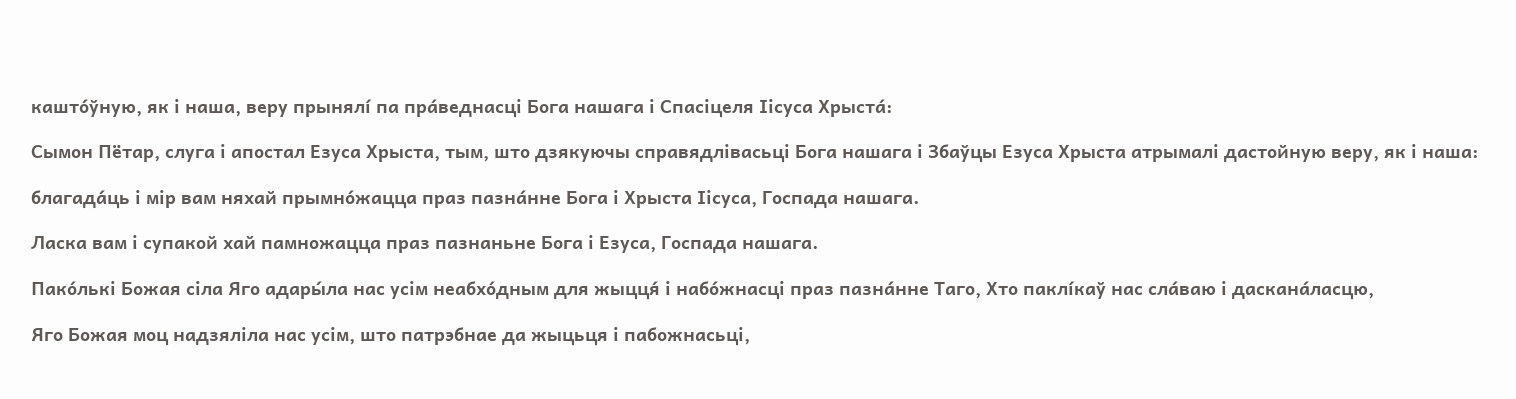кашто́ўную, як і наша, веру прынялí па пра́веднасці Бога нашага і Спасіцеля Іісуса Хрыста́:

Сымон Пётар, слуга і апостал Езуса Хрыста, тым, што дзякуючы справядлівасьці Бога нашага і Збаўцы Езуса Хрыста атрымалі дастойную веру, як і наша:

благада́ць і мір вам няхай прымно́жацца праз пазна́нне Бога і Хрыста Іісуса, Госпада нашага.

Ласка вам і супакой хай памножацца праз пазнаньне Бога і Езуса, Госпада нашага.

Пако́лькі Божая сіла Яго адары́ла нас усім неабхо́дным для жыцця́ і набо́жнасці праз пазна́нне Таго, Хто паклíкаў нас сла́ваю і даскана́ласцю,

Яго Божая моц надзяліла нас усім, што патрэбнае да жыцьця і пабожнасьці,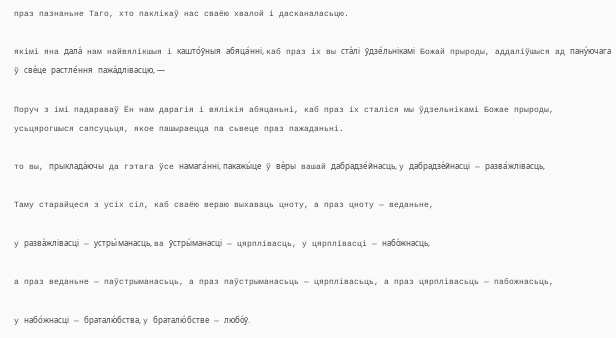праз пазнаньне Таго, хто паклікаў нас сваёю хвалой і дасканаласьцю.

якімі яна дала́ нам найвялíкшыя і кашто́ўныя абяца́нні, каб праз іх вы ста́лі ўдзе́льнікамі Божай прыроды, аддалíўшыся ад пану́ючага ў све́це растле́ння пажа́длівасцю, —

Поруч з імі падараваў Ён нам дарагія і вялікія абяцаньні, каб праз іх сталіся мы ўдзельнікамі Божае прыроды, усьцярогшыся сапсуцьця, якое пашыраецца па сьвеце праз пажаданьні.

то вы, прыклада́ючы да гэтага ўсе намага́нні, пакажы́це ў ве́ры вашай дабрадзе́йнасць, у дабрадзе́йнасці — разва́жлівасць,

Таму старайцеся з усіх сіл, каб сваёю вераю выхаваць цноту, а праз цноту — веданьне,

у разва́жлівасці — устры́манасць, ва ўстры́манасці — цярплíвасць, у цярплíвасці — набо́жнасць,

а праз веданьне — паўстрыманасьць, а праз паўстрыманасьць — цярплівасьць, а праз цярплівасьць — пабожнасьць,

у набо́жнасці — браталю́бства, у браталю́бстве — любо́ў.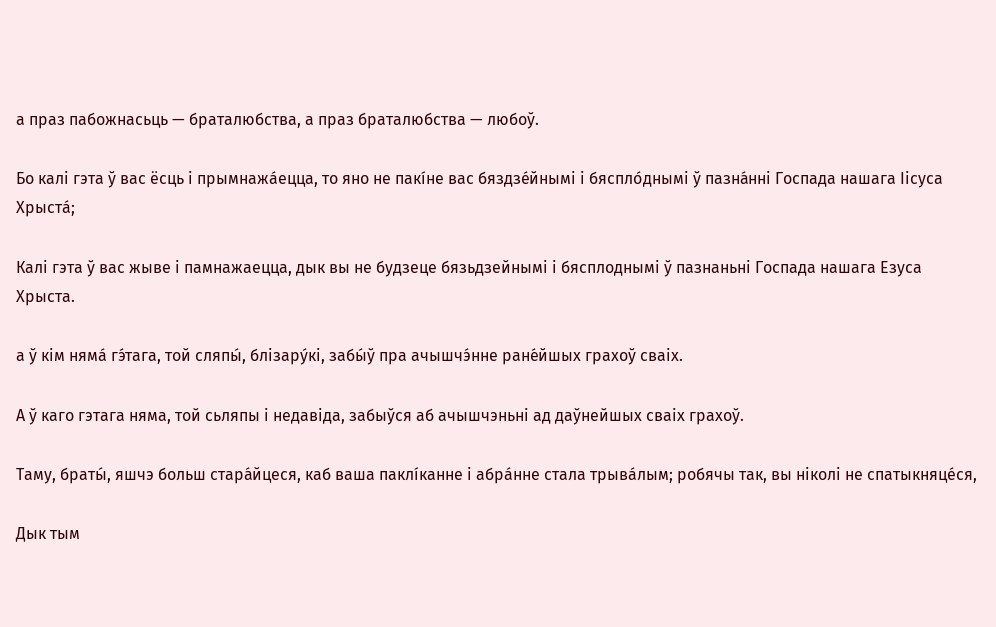а праз пабожнасьць — браталюбства, а праз браталюбства — любоў.

Бо калі гэта ў вас ёсць і прымнажа́ецца, то яно не пакíне вас бяздзе́йнымі і бяспло́днымі ў пазна́нні Госпада нашага Іісуса Хрыста́;

Калі гэта ў вас жыве і памнажаецца, дык вы не будзеце бязьдзейнымі і бясплоднымі ў пазнаньні Госпада нашага Езуса Хрыста.

а ў кім няма́ гэ́тага, той сляпы́, блізару́кі, забы́ў пра ачышчэ́нне ране́йшых грахоў сваіх.

А ў каго гэтага няма, той сьляпы і недавіда, забыўся аб ачышчэньні ад даўнейшых сваіх грахоў.

Таму, браты́, яшчэ больш стара́йцеся, каб ваша паклíканне і абра́нне стала трыва́лым; робячы так, вы ніколі не спатыкняце́ся,

Дык тым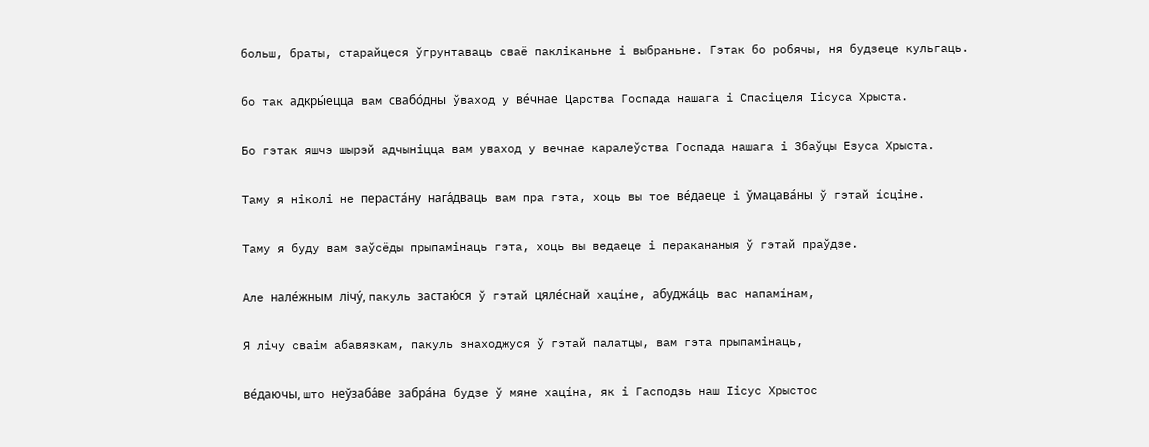больш, браты, старайцеся ўгрунтаваць сваё пакліканьне і выбраньне. Гэтак бо робячы, ня будзеце кульгаць.

бо так адкры́ецца вам свабо́дны ўваход у ве́чнае Царства Госпада нашага і Спасіцеля Іісуса Хрыста.

Бо гэтак яшчэ шырэй адчыніцца вам уваход у вечнае каралеўства Госпада нашага і Збаўцы Езуса Хрыста.

Таму я ніколі не пераста́ну нага́дваць вам пра гэта, хоць вы тое ве́даеце і ўмацава́ны ў гэтай íсціне.

Таму я буду вам заўсёды прыпамінаць гэта, хоць вы ведаеце і перакананыя ў гэтай праўдзе.

Але нале́жным лічу́, пакуль застаю́ся ў гэтай цяле́снай хацíне, абуджа́ць вас напамíнам,

Я лічу сваім абавязкам, пакуль знаходжуся ў гэтай палатцы, вам гэта прыпамінаць,

ве́даючы, што неўзаба́ве забра́на будзе ў мяне хацíна, як і Гасподзь наш Іісус Хрыстос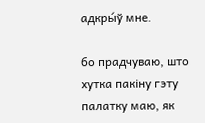адкры́ў мне.

бо прадчуваю, што хутка пакіну гэту палатку маю, як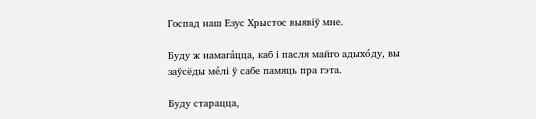Госпад наш Езус Хрыстос выявіў мне.

Буду ж намага́цца, каб і пасля майго адыхо́ду, вы заўсёды ме́лі ў сабе памяць пра гэта.

Буду старацца,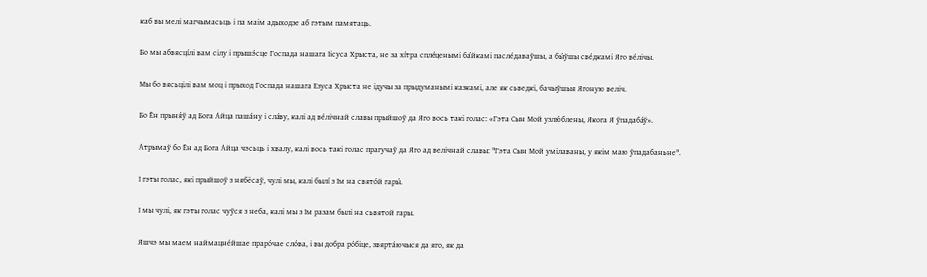каб вы мелі магчымасьць і па маім адыходзе аб гэтым памятаць.

Бо мы абвясцíлі вам сілу і прышэ́сце Госпада нашага Іісуса Хрыста, не за хíтра спле́ценымі ба́йкамі пасле́даваўшы, а бы́ўшы све́дкамі Яго ве́лічы.

Мы бо вясьцілі вам моц і прыход Госпада нашага Езуса Хрыста не ідучы за прыдуманымі казкамі, але як сьведкі, бачыўшыя Ягоную веліч.

Бо Ён прыня́ў ад Бога Айца паша́ну і сла́ву, калі ад ве́лічнай славы прыйшоў да Яго вось такі голас: «Гэта Сын Мой узлю́блены, Якога Я ўпадаба́ў».

Атрымаў бо Ён ад Бога Айца чэсьць і хвалу, калі вось такі голас прагучаў да Яго ад велічнай славы: "Гэта Сын Мой умілаваны, у якім маю ўпадабаньне".

І гэты голас, які прыйшоў з нябёсаў, чулі мы, калі былí з Ім на свято́й гары́.

І мы чулі, як гэты голас чуўся з неба, калі мы з Ім разам былі на сьвятой гары.

Яшчэ мы маем наймацне́йшае праро́чае сло́ва, і вы добра ро́біце, звярта́ючыся да яго, як да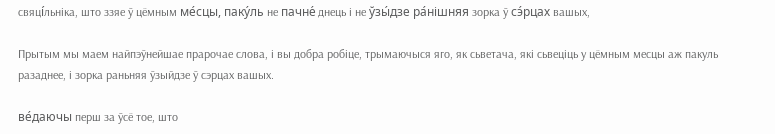свяцíльніка, што ззяе ў цёмным ме́сцы, паку́ль не пачне́ днець і не ўзы́дзе ра́нішняя зорка ў сэ́рцах вашых,

Прытым мы маем найпэўнейшае прарочае слова, і вы добра робіце, трымаючыся яго, як сьветача, які сьвеціць у цёмным месцы аж пакуль разаднее, і зорка раньняя ўзыйдзе ў сэрцах вашых.

ве́даючы перш за ўсё тое, што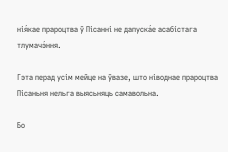нія́кае прароцтва ў Пісанні не дапуска́е асабíстага тлумачэ́ння.

Гэта перад усім мейце на ўвазе, што ніводнае прароцтва Пісаньня нельга выясьняць самавольна.

Бо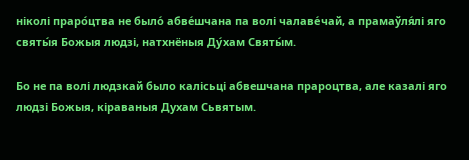ніколі праро́цтва не было́ абве́шчана па волі чалаве́чай, а прамаўля́лі яго святы́я Божыя людзі, натхнёныя Ду́хам Святы́м.

Бо не па волі людзкай было калісьці абвешчана прароцтва, але казалі яго людзі Божыя, кіраваныя Духам Сьвятым.